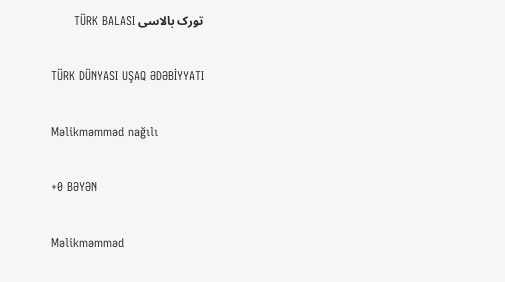تورک بالاسی TÜRK BALASI

TÜRK DÜNYASI UŞAQ ƏDƏBİYYATI

Məlikməmməd nağılı

+0 BƏYƏN

Məlikməmməd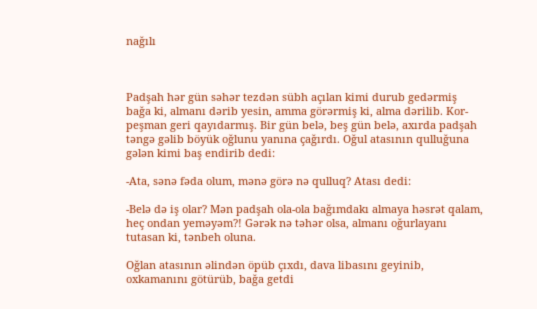nağılı



Padşah hər gün səhər tezdən sübh açılan kimi durub gedərmiş bağa ki, almanı dərib yesin, amma görərmiş ki, alma dərilib. Kor-peşman geri qayıdarmış. Bir gün belə, beş gün belə, axırda padşah təngə gəlib böyük oğlunu yanına çağırdı. Oğul atasının qulluğuna gələn kimi baş endirib dedi:

-Ata, sənə fəda olum, mənə görə nə qulluq? Atası dedi:

-Belə də iş olar? Mən padşah ola-ola bağımdakı almaya həsrət qalam, heç ondan yeməyəm?! Gərək nə təhər olsa, almanı oğurlayanı tutasan ki, tənbeh oluna.

Oğlan atasının əlindən öpüb çıxdı, dava libasını geyinib, oxkamanını götürüb, bağa getdi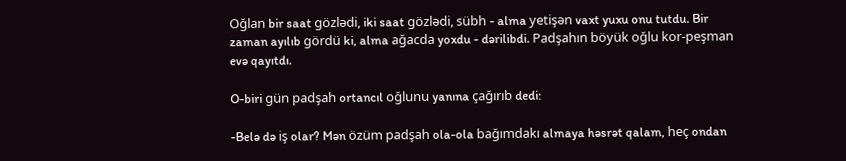Oğlan bir saat gözlədi, iki saat gözlədi, sübh - alma yetişən vaxt yuxu onu tutdu. Bir zaman ayılıb gördü ki, alma ağacda yoxdu - dərilibdi. Padşahın böyük oğlu kor-peşman evə qayıtdı.

O-biri gün padşah ortancıl oğlunu yanına çağırıb dedi:

-Belə də iş olar? Mən özüm padşah ola-ola bağımdakı almaya həsrət qalam, heç ondan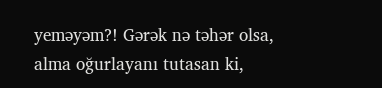yeməyəm?! Gərək nə təhər olsa, alma oğurlayanı tutasan ki,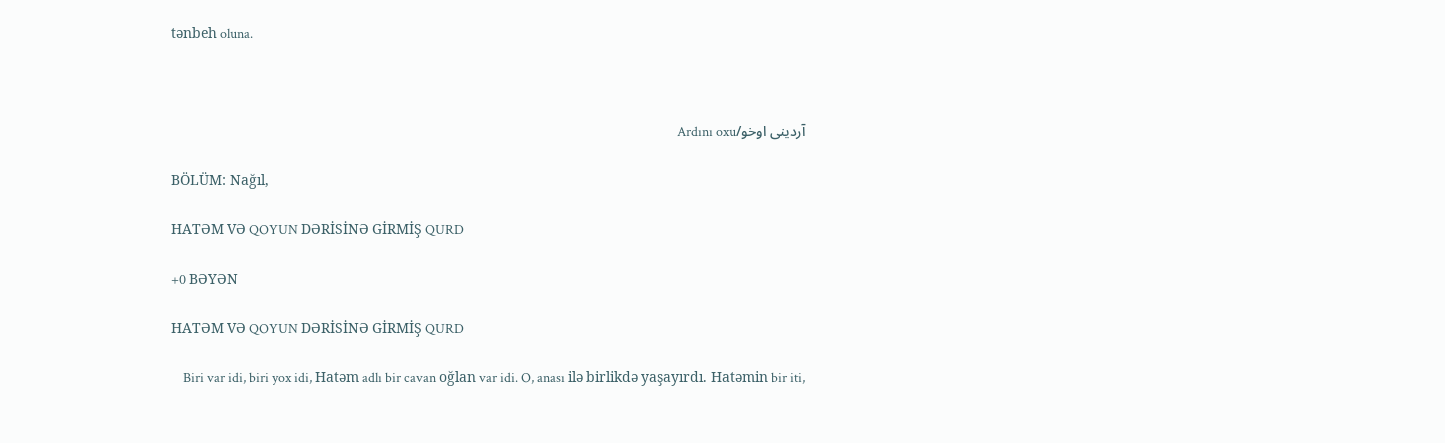tənbeh oluna.



آردینی اوخو/Ardını oxu

BÖLÜM: Nağıl,

HATƏM VƏ QOYUN DƏRİSİNƏ GİRMİŞ QURD

+0 BƏYƏN

HATƏM VƏ QOYUN DƏRİSİNƏ GİRMİŞ QURD

    Biri var idi, biri yox idi, Hatəm adlı bir cavan oğlan var idi. O, anası ilə birlikdə yaşayırdı. Hatəmin bir iti,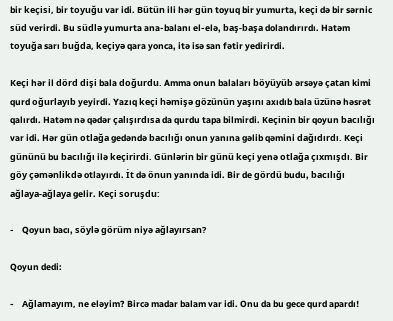bir keçisi, bir toyuğu var idi. Bütün ili hər gün toyuq bir yumurta, keçi də bir sərnic süd verirdi. Bu südlə yumurta ana-balanı el-elə, baş-başa dolandırırdı. Hatəm toyuğa sarı buğda, keçiyə qara yonca, itə isə san fətir yedirirdi.

Keçi hər il dörd dişi bala doğurdu. Amma onun balaları böyüyüb ərsəyə çatan kimi qurd oğurlayıb yeyirdi. Yazıq keçi həmişə gözünün yaşını axıdıb bala üzünə həsrət qalırdı. Hatəm nə qədər çalışırdısa da qurdu tapa bilmirdi. Keçinin bir qoyun bacılığı var idi. Hər gün otlağa gedəndə bacılığı onun yanına gəlib qəmini dağıdırdı. Keçi gününü bu bacılığı ilə keçirirdi. Günlərin bir günü keçi yenə otlağa çıxmışdı. Bir göy çəmənlikdə otlayırdı. İt də önun yanında idi. Bir de gördü budu, bacılığı ağlaya-ağlaya gelir. Keçi soruşdu:

-    Qoyun bacı, söylə görüm niyə ağlayırsan?

Qoyun dedi:

-    Ağlamayım, ne eləyim? Bircə madar balam var idi. Onu da bu gece qurd apardı!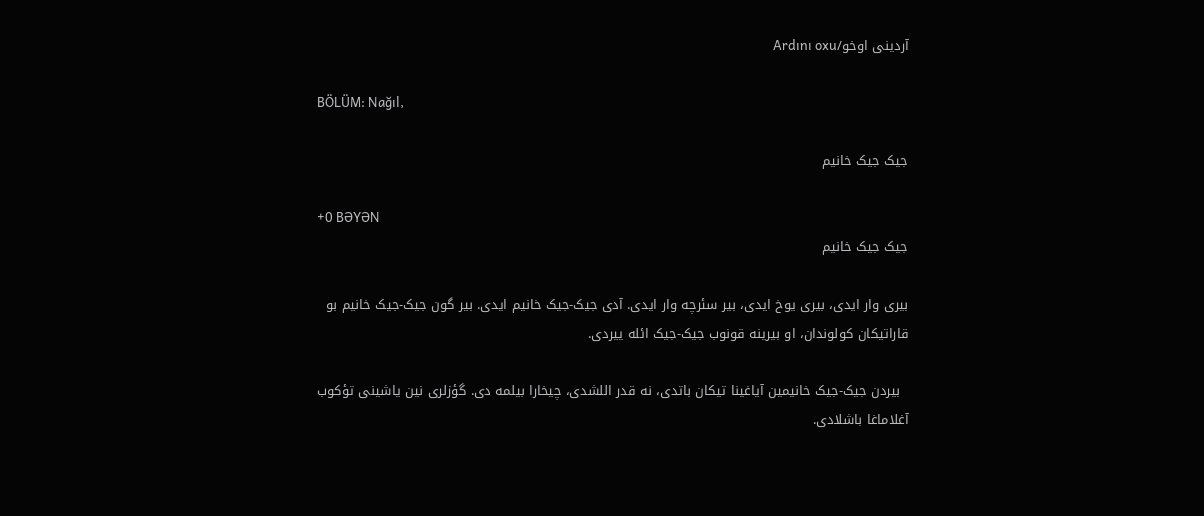آردینی اوخو/Ardını oxu

BÖLÜM: Nağıl,

جیک جیک خانیم

+0 BƏYƏN
جیک جیک خانیم

بیری وار ایدی، بیری یوخ ایدی، بیر سئرچه وار ایدی. آدی جیک-جیک خانیم ایدی. بیر گون جیک-جیک خانیم بو قاراتیکان کولوندان، او بیرینه قونوب جیک-جیک ائله ییردی.

  بیردن جیک-جیک خانیمین آیاغینا تیکان باتدی، نه قدر اللشدی، چیخارا بیلمه دی. گؤزلری نین یاشینی تؤکوب آغلاماغا باشلادی.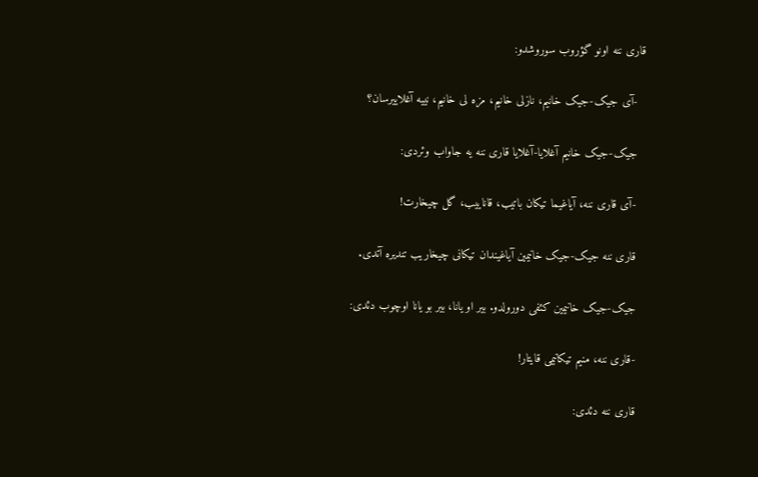قاری ننه اونو گؤروب سوروشدو:

  -آی جیک-جیک خانیم، نازلی خانیم، مزه لی خانیم، نییه آغلاییرسان؟

  جیک-جیک خانیم آغلایا-آغلایا قاری ننه یه جاواب وئردی:

  -آی قاری ننه، آیاغیما تیکان باتیب، قاناییب، گل چیخارت!

  قاری ننه جیک-جیک خانیمین آیاغیندان تیکانی چیخاریب تندیره آتدی.

  جیک-جیک خانیمین کئفی دورولدو. بیر او یانا، بیر بو یانا اوچوب دئدی:

  -قاری ننه، منیم تیکانیمی قایتار!

  قاری ننه دئدی: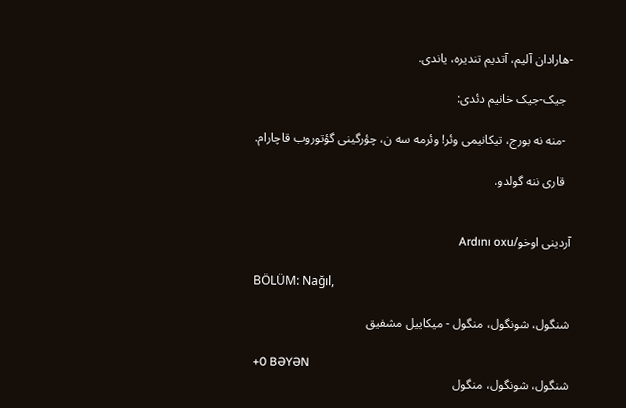-هارادان آلیم، آتدیم تندیره، یاندی.

  جیک-جیک خانیم دئدی:

  -منه نه بورج، تیکانیمی وئر! وئرمه سه ن، چؤرگینی گؤتوروب قاچارام.

  قاری ننه گولدو.


آردینی اوخو/Ardını oxu

BÖLÜM: Nağıl,

شنگول، شونگول، منگول - میکاییل مشفیق

+0 BƏYƏN
شنگول، شونگول، منگول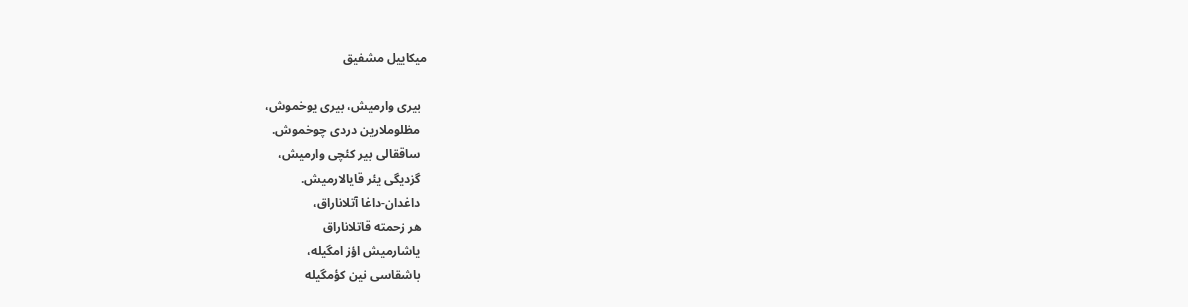میکاییل مشفیق

  بیری وارمیش، بیری یوخموش،
  مظلوملارین دردی چوخموش.
  ساققالی بیر کئچی وارمیش،
  گزدیگی یئر قایالارمیش.
  داغدان-داغا آتلاناراق،
  هر زحمته قاتلاناراق
  یاشارمیش اؤز امگیله،
  باشقاسی نین کؤمگیله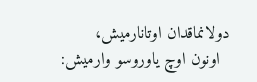دولانماقدان اوتانارمیش،
  اونون اوچ یاوروسو وارمیش: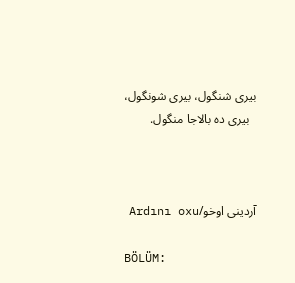بیری شنگول، بیری شونگول،
  بیری ده بالاجا منگول.



آردینی اوخو/Ardını oxu

BÖLÜM: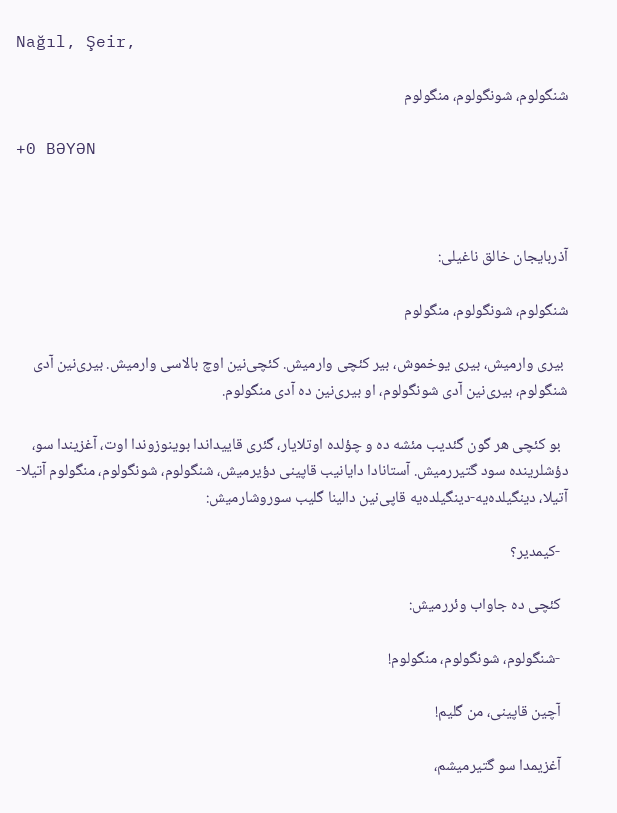Nağıl, Şeir,

شنگولوم، شونگولوم، منگولوم

+0 BƏYƏN



آذربایجان خالق ناغیلی:

شنگولوم، شونگولوم، منگولوم

 بیری وارمیش، بیری یوخموش، بیر کئچی وارمیش. کئچی‌نین اوچ بالاسی وارمیش. بیری‌نین آدی شنگولوم، بیری‌نین آدی شونگولوم، او بیری‌نین ده آدی منگولوم.

  بو کئچی هر گون گئدیب مئشه ده و چؤلده اوتلایار، گئری قاییداندا بوینوزوندا اوت، آغزیندا سو، دؤشلرینده سود گتیررمیش. آستانادا دایانیب قاپینی دؤیرمیش، شنگولوم، شونگولوم، منگولوم آتیلا-آتیلا، دینگیلده‌یه-دینگیلده‌یه قاپی‌نین دالینا گلیب سوروشارمیش:

  -کیمدیر؟

  کئچی ده جاواب وئررمیش:

  -شنگولوم، شونگولوم، منگولوم!

  آچین قاپینی، من گلیم!

  آغزیمدا سو گتیرمیشم،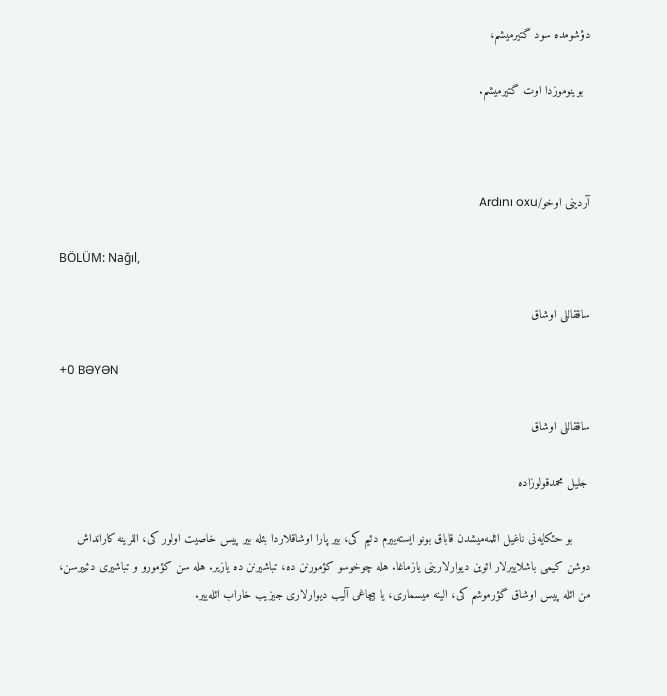دؤشومده سود گتیرمیشم،

  بوینوموزدا اوت گتیرمیشم.



آردینی اوخو/Ardını oxu

BÖLÜM: Nağıl,

ساققاللی اوشاق

+0 BƏYƏN

ساققاللی اوشاق

 جلیل محمدقولوزاده

     بو حئکایه‌نی ناغیل ائلمه‌میشدن قاباق بونو ایسته‌ییرم دئیم کی، بیر پارا اوشاقلاردا بئله بیر پیس خاصیت اولور کی، اللرینه کارانداش دوشن کیمی باشلاییرلار ائوین دیوارلارینی یازماغا. هله چوخوسو کؤمورنن ده، تباشیرنن ده یازیر. هله سن کؤمورو و تباشیری دئییرسن، من ائله پیس اوشاق گؤرموشم کی، الینه میسماری، یا بیچاغی آلیب دیوارلاری جیزیب خاراب ائله‌ییر.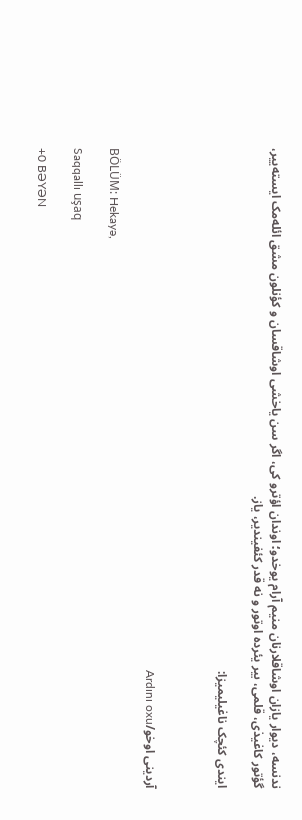ندنسه، دیوار یازان اوشاقلارنان منیم آرام یوخدو؛ اوندان اؤترو کی، اگر سن یاخشی اوشاقسان و کؤنلون مشق ائله‌مک ایسته‌ییر، گؤتور کاغیذی، قلمی، بیر یئرده اوتور و نه قدر کئفیندیر، یاز.

ایندی کئچک ناغیلیمیزا:



آردینی اوخو/Ardını oxu

BÖLÜM: Hekayə,

Saqqallı uşaq

+0 BƏYƏN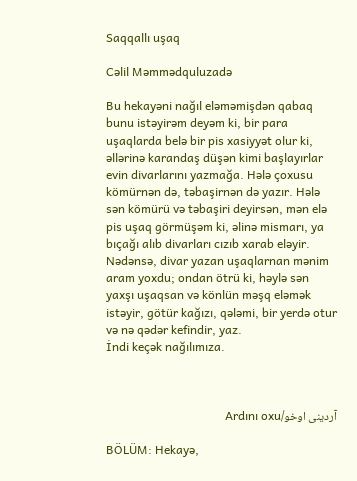Saqqallı uşaq

Cəlil Məmmədquluzadə

Bu hekayəni nağıl eləməmişdən qabaq bunu istəyirəm deyəm ki, bir para uşaqlarda belə bir pis xasiyyət olur ki, əllərinə karandaş düşən kimi başlayırlar evin divarlarını yazmağa. Hələ çoxusu kömürnən də, təbaşirnən də yazır. Hələ sən kömürü və təbaşiri deyirsən, mən elə pis uşaq görmüşəm ki, əlinə mismarı, ya bıçağı alıb divarları cızıb xarab eləyir.
Nədənsə, divar yazan uşaqlarnan mənim aram yoxdu; ondan ötrü ki, həylə sən yaxşı uşaqsan və könlün məşq eləmək istəyir, götür kağızı, qələmi, bir yerdə otur və nə qədər kefindir, yaz.
İndi keçək nağılımıza.



آردینی اوخو/Ardını oxu

BÖLÜM: Hekayə,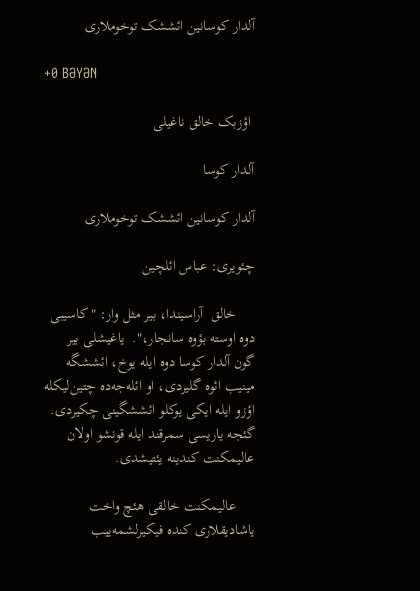آلدار کوسانین ائششک توخوملاری

+0 BƏYƏN

 اؤزبک خالق ناغیلی

آلدار کوسا

آلدار کوسانین ائششک توخوملاری

چئویری: عباس ائلچین

     خالق  آراسیندا، بیر مثل وار: "کاسیبی دوه اوسته بؤوه سانجار،".  یاغیشلی بیر گون آلدار کوسا دوه‌ ایله یوخ، ائششگه مینیب ائوه گلیردی، او ائله‌جه‌ده چتین‌لیکله اؤزو ایله ایکی یوکلو ائششگینی چکیردی. گئجه یاریسی سمرقند ایله قونشو اولان عالیمکنت کندینه یئتیشدی.

     عالیمکنت خالقی هئچ واخت یاشادیقلاری کنده فیکیرلشمه‌ییب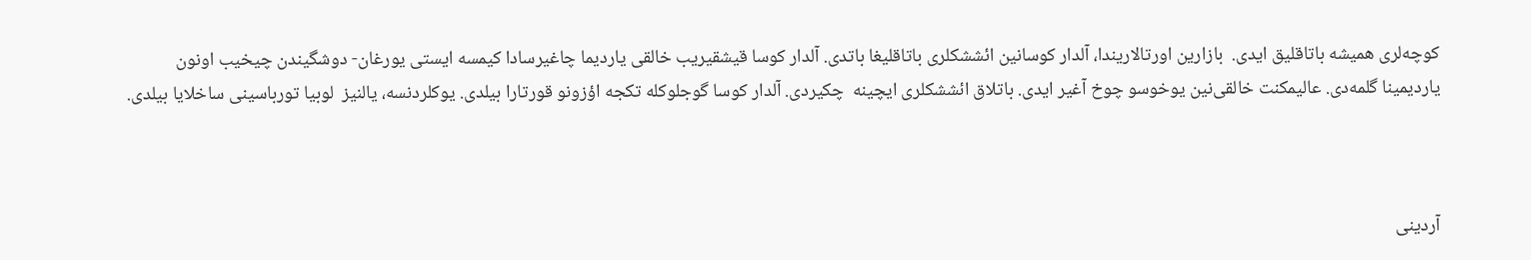کوچه‌لری همیشه باتاقلیق ایدی.  بازارین اورتالاریندا، آلدار کوسانین ائششکلری باتاقلیغا باتدی. آلدار کوسا قیشقیریب خالقی یاردیما چاغیرسادا کیمسه ایستی یورغان- دوشگیندن چیخیب اونون یاردیمینا گلمه‌دی. عالیمکنت خالقی‌نین یوخوسو چوخ آغیر ایدی. باتلاق ائششکلری ایچینه  چکیردی. آلدار کوسا گوجلوکله تکجه اؤزونو قورتارا بیلدی. یوکلردنسه، یالنیز  لوبیا تورباسینی ساخلایا بیلدی.



آردینی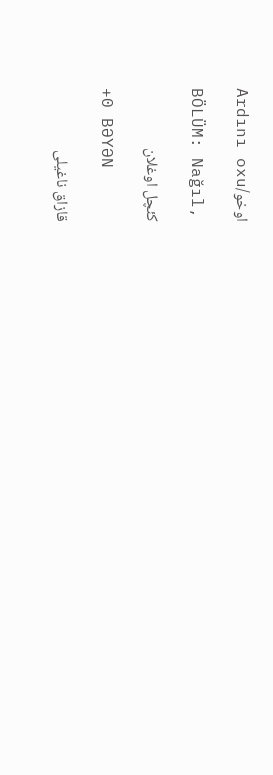اوخو/Ardını oxu

BÖLÜM: Nağıl,

کئچل اوغلان

+0 BƏYƏN

قازاق ناغیلی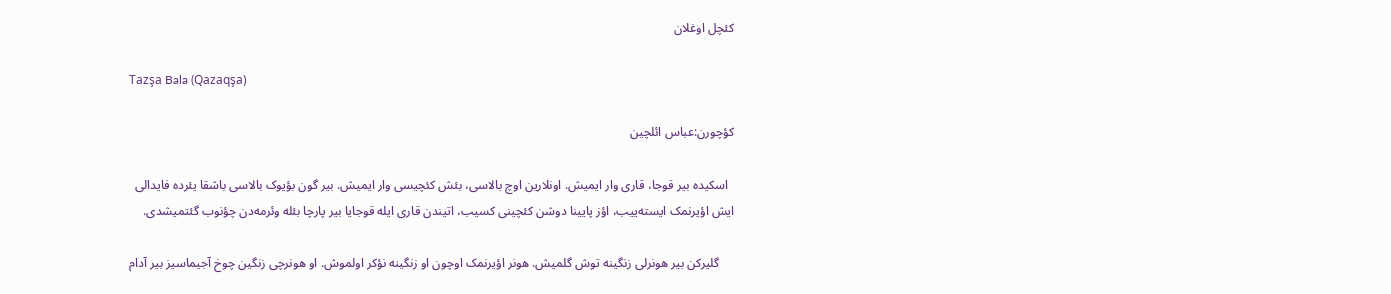کئچل اوغلان

Tazşa Bala (Qazaqşa)

کؤچورن:عباس ائلچین

  اسکیده بیر قوجا، قاری وار ایمیش. اونلارین اوچ بالاسی، بئش کئچیسی وار ایمیش. بیر گون بؤیوک بالاسی باشقا یئرده فایدالی ایش اؤیرنمک ایسته‌ییب، اؤز پایینا دوشن کئچینی کسیب، اتیندن قاری ایله قوجایا بیر پارچا بئله وئرمه‌دن چؤنوب گئتمیشدی.

     گلیرکن بیر هونرلی زنگینه توش گلمیش. هونر اؤیرنمک اوچون او زنگینه نؤکر اولموش. او هونرچی زنگین چوخ آجیماسیز بیر آدام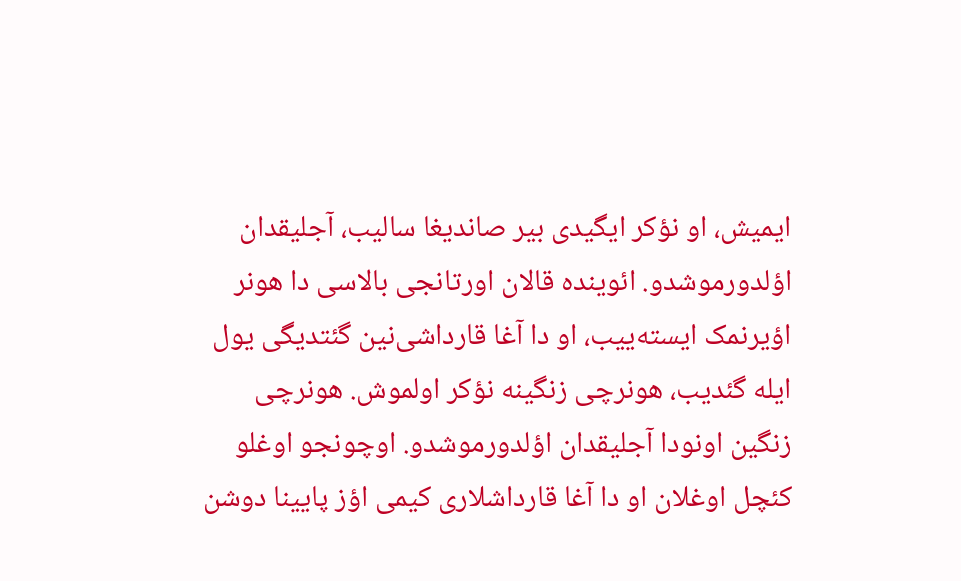ایمیش، او نؤکر ایگیدی بیر صاندیغا سالیب، آجلیقدان اؤلدورموشدو. ائوینده قالان اورتانجی بالاسی دا هونر اؤیرنمک ایسته‌ییب، او دا آغا قارداشی‌نین گئتدیگی یول ایله گئدیب، هونرچی زنگینه نؤکر اولموش. هونرچی زنگین اونودا آجلیقدان اؤلدورموشدو. اوچونجو اوغلو کئچل اوغلان او دا آغا قارداشلاری کیمی اؤز پایینا دوشن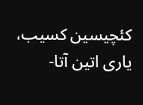کئچیسین کسیب، یاری اتین آتا-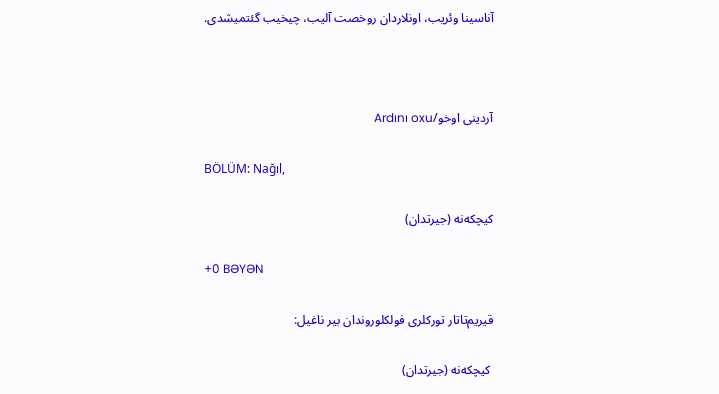آناسینا وئریب، اونلاردان روخصت آلیب، چیخیب گئتمیشدی.



آردینی اوخو/Ardını oxu

BÖLÜM: Nağıl,

کیچکه‌نه (جیرتدان)

+0 BƏYƏN

قیریم‌تاتار تورکلری‌ فولکلوروندان بیر ناغیل:

 کیچکه‌نه (جیرتدان)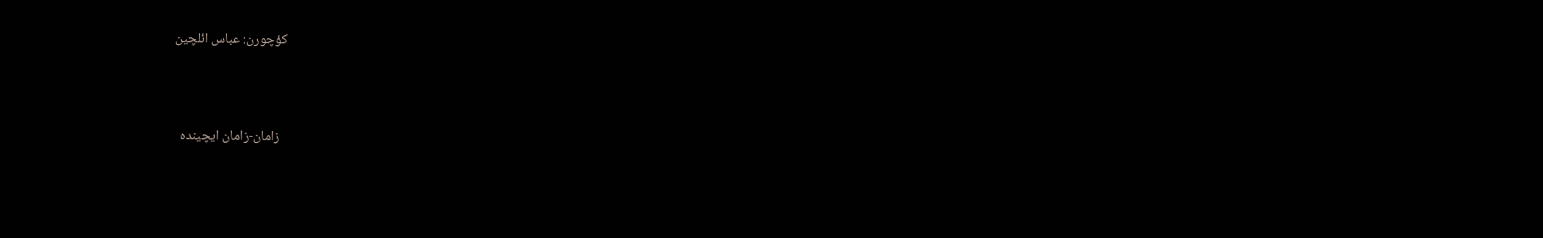کؤچورن: عباس ائلچین



  زامان-زامان ایچینده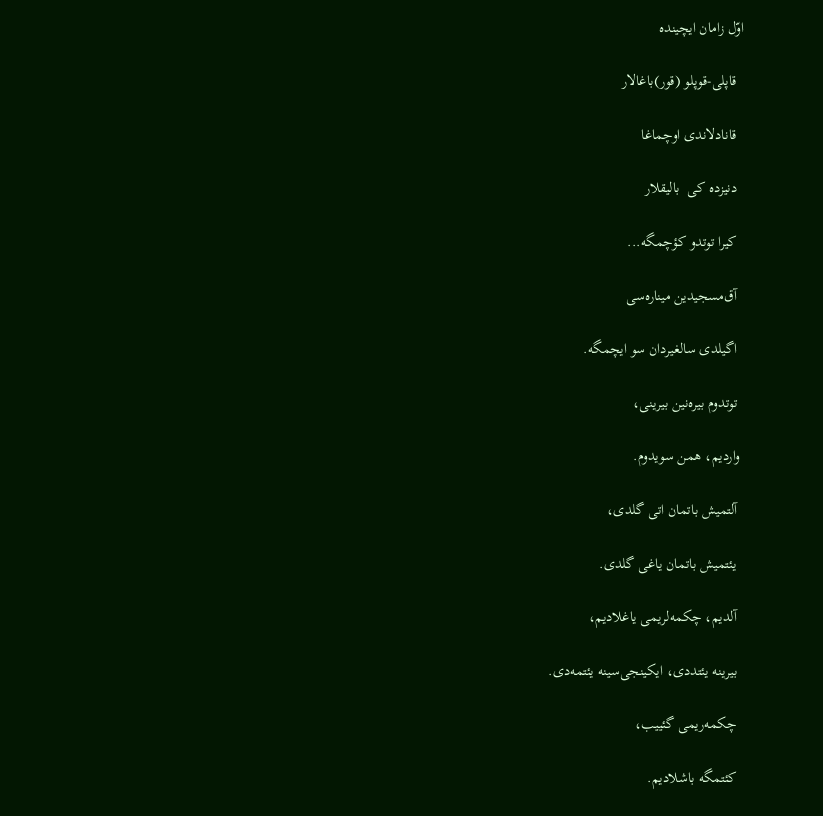اوّل زامان ایچینده

  قاپلی-قوپلو (قور)باغالار

  قانادلاندی اوچماغا

  دنیزده کی  بالیقلار

  کیرا توتدو کؤچمگه...

  آق‌مسجیدین میناره‌سی

  اگیلدی سالغیردان سو ایچمگه.

  توتدوم بیره‌نین بیرینی،

 واردیم، همن سویدوم.

  آلتمیش باتمان اتی گلدی،

  یئتمیش باتمان یاغی گلدی.

  آلدیم، چکمه‌لریمی یاغلادیم،

  بیرینه یئتددی، ایکینجی‌سینه یئتمه‌دی.

  چکمه‌ریمی گئییب،

  کئتمگه باشلادیم.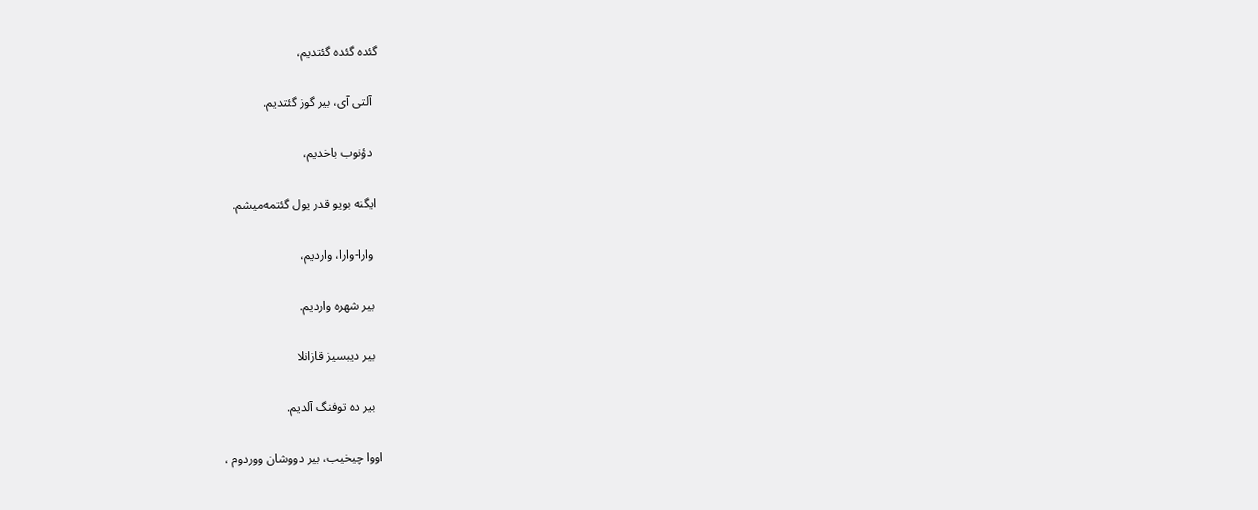گئده گئده گئتدیم،

  آلتی آی، بیر گوز گئتدیم.

  دؤنوب باخدیم،

 ایگنه بویو قدر یول گئتمه‌میشم.

  وارا-وارا، واردیم،

  بیر شهره واردیم.

  بیر دیبسیز قازانلا

  بیر ده توفنگ آلدیم.

اووا چیخیب، بیر دووشان ووردوم ،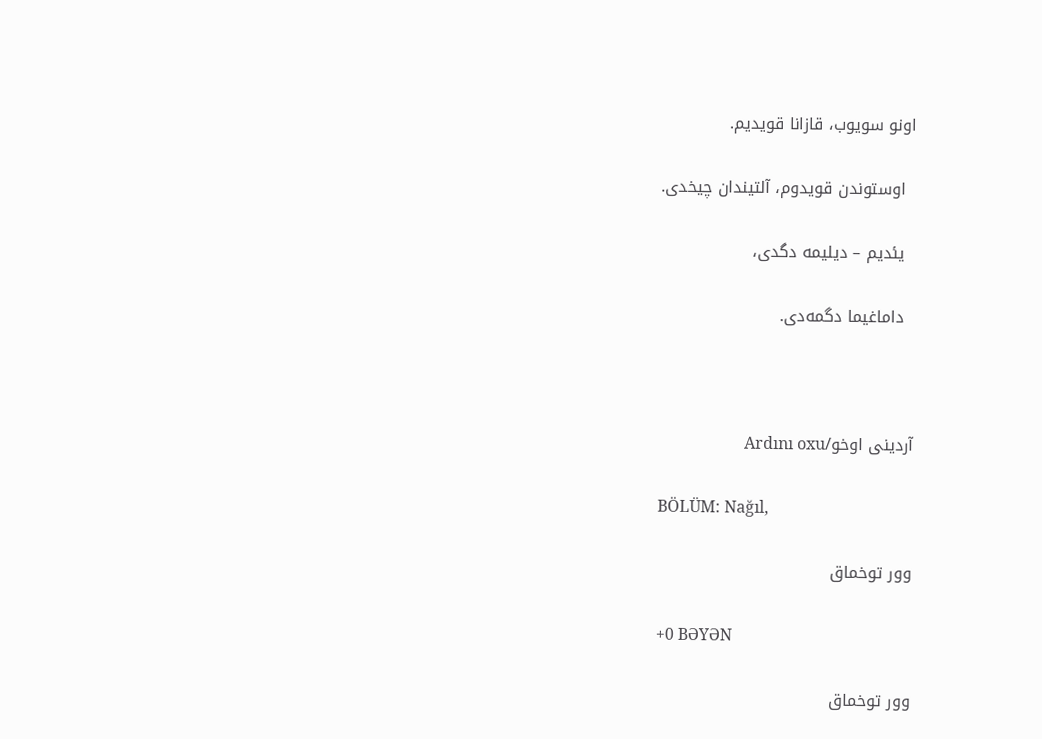اونو سویوب، قازانا قویدیم.

  اوستوندن قویدوم، آلتیندان چیخدی.

  یئدیم – دیلیمه دگدی،

  داماغیما دگمه‌دی.



آردینی اوخو/Ardını oxu

BÖLÜM: Nağıl,

وور توخماق

+0 BƏYƏN

وور توخماق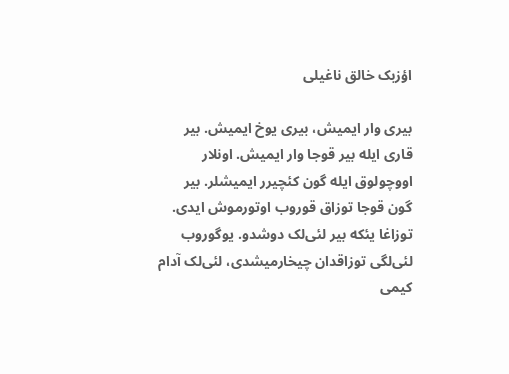اؤزبک خالق ناغیلی

بیری وار ایمیش، بیری یوخ ایمیش. بیر قاری ایله بیر قوجا وار ایمیش. اونلار اووچولوق ایله گون کئچیرر ایمیشلر. بیر گون قوجا توزاق قوروب اوتورموش ایدی. توزاغا یئکه بیر لئی‌لک دوشدو. یوگوروب لئی‌لگی توزاقدان چیخارمیشدی، لئی‌لک آدام کیمی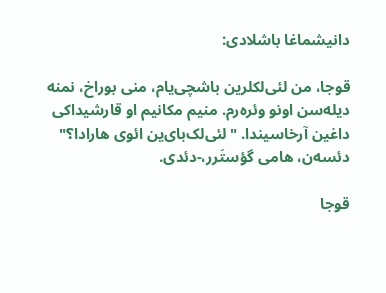دانیشماغا باشلادی:

قوجا، من لئی‌لکلرین باشچی‌یام، منی بوراخ، نمنه دیله‌سن اونو وئره‌رم. منیم مکانیم او قارشیداکی داغین آرخاسیندا. "لئی‌لک‌بای‌ین ائوی هارادا؟" دئسه‌ن، هامی گؤستَرر،-دئدی.

قوجا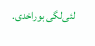لئی‌لگی بوراخدی.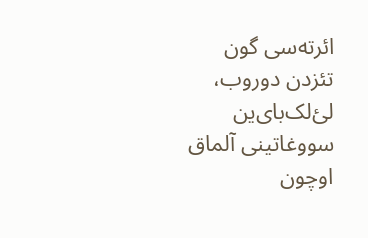ائرته‌سی گون تئزدن دوروب،‌ لئ‌لک‌بای‌ین سووغاتینی آلماق اوچون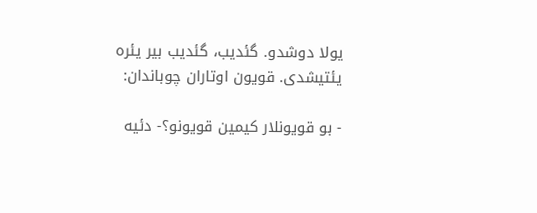یولا دوشدو. گئدیب، گئدیب بیر یئره یئتیشدی. قویون اوتاران چوباندان:

- بو قویونلار کیمین قویونو؟- دئیه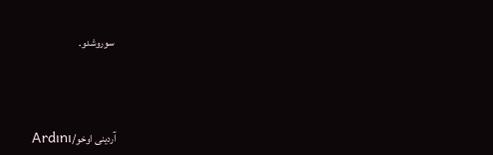سوروشدو.



آردینی اوخو/Ardını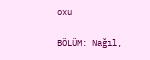oxu

BÖLÜM: Nağıl,